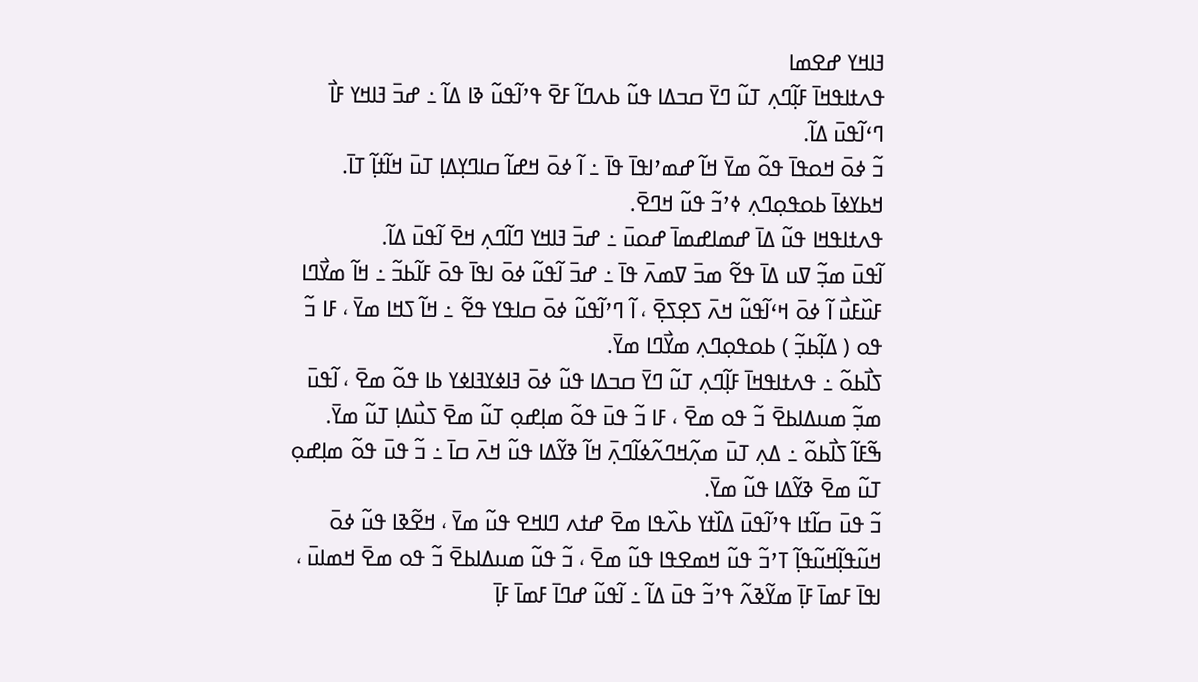ߔߊߞߌ ߝߐߘߊ
ߟߍߙߊߟߞߊ߫ ߓߊ߲߬ߣߍ߲ ߠߎ߬ ߣߌ߫ ߛߏߡߊ ߟߎ߬ ߕߍߣߊ߬ ߓߐ߫ ߟߴߊ߬ߟߎ߬ ߢߊ ߡߊ߬ ߸ ߝߏ߫ ߔߊߞߌ ߓߊ߯ ߣߵߊ߬ߟߎ߫ ߡߊ߬.
ߏ߬ ߦߋ߫ ߞߋߟߊ߫ ߟߋ߬ ߘߌ߫ ߞߊ߬ ߝߘߴߊߟߊ߫ ߟߊ߫ ߸ ߊ߬ ߦߋ߫ ߞߝߊ߬ ߛߊߣߌ߲ߡߊ߲ ߠߎ߫ ߞߊ߬ߙߊ߲߬ ߠߊ߫.
ߞߕߌߦߊ߫ ߕߋߟߋ߲ߣߍ߲ ߦߴߏ߬ ߟߎ߬ ߞߣߐ߫.
ߟߍߙߊߟߞߊ ߟߎ߬ ߡߊ߫ ߝߘߊߝߘߊ߫ ߝߋߎ߫ ߸ ߝߏ߫ ߔߊߞߌ ߣߊ߬ߣߍ߲ ߞߐ߫ ߊ߬ߟߎ߫ ߡߊ߬.
ߊ߬ߟߎ߫ ߘߏ߲߬ ߜߎ ߡߊ߫ ߟߐ߬ ߘߏ߫ ߜߘߍ߫ ߟߊ߫ ߸ ߝߏ߫ ߊ߬ߟߎ߬ ߦߋ߫ ߊߟߊ߫ ߟߋ߫ ߓߊ߬ߕߏ߬ ߸ ߞߊ߬ ߘߌ߯ߣߊ ߓߎ߰ߓߎ߯ ߊ߬ ߦߋ߫ ߞߵߊ߬ߟߎ߬ ߞߍ߫ ߖߐ߲ߖߐ߲߫ ، ߊ߬ ߣߴߊ߬ߟߎ߬ ߦߋ߫ ߛߊߟߌ ߟߐ߬ ߸ ߞߊ߬ ߖߞߊ ߘߌ߫ ، ߓߊ ߏ߬ ߟߋ ( ߡߊ߲߬ߕߏ߲߬ ) ߕߋߟߋ߲ߣߍ߲ ߘߌ߯ߣߊ ߘߌ߫.
ߖߊ߯ߕߋ߬ ߸ ߟߍߙߊߟߞߊ߫ ߓߊ߲߬ߣߍ߲ ߠߎ߬ ߣߌ߫ ߛߏߡߊ ߟߎ߬ ߦߋ߫ ߔߊߦߌߔߊߦߌ ߕߊ ߟߋ߬ ߘߐ߫ ، ߊ߬ߟߎ߫ ߘߏ߲߬ ߘߎߡߊߕߐ߫ ߏ߬ ߟߋ ߘߐ߫ ، ߓߊ ߏ߬ ߟߎ߫ ߟߋ߬ ߘߊ߲ߝߋ߲ ߠߎ߬ ߘߐ߫ ߖߎ߯ߡߊ߲ ߠߎ߬ ߘߌ߫.
ߒ߬ߓߊ߬ ߖߊ߯ߕߋ߬ ߸ ߡߍ߲ ߠߎ߫ ߘߍ߲߬ߞߣߍ߬ߦߊ߬ߣߍ߲߫ ߞߊ߬ ߢߌ߬ߡߊ ߟߎ߬ ߞߍ߫ ߛߊ߫ ߸ ߏ߬ ߟߎ߫ ߟߋ߬ ߘߊ߲ߝߋ߲ ߠߎ߬ ߘߐ߫ ߢߌ߬ߡߊ ߟߎ߬ ߘߌ߫.
ߏ߬ ߟߎ߫ ߛߊ߬ߙߊ ߟߴߊ߬ߟߎ߫ ߡߊ߰ߙߌ ߕߍ߰ߟߊ ߘߐ߫ ߝߙߍ ߣߊߞߐ ߟߎ߬ ߘߌ߫ ، ߞߐ߬ߢߊ ߟߎ߬ ߦߋ߫ ߞߎ߬ߟߊ߲߬ߞߎ߬ߟߊ߲߬ ߠߴߏ߬ ߟߎ߬ ߞߘߐߟߊ ߟߎ߬ ߘߐ߫ ، ߏ߬ ߟߎ߬ ߘߎߡߊߕߐ߫ ߏ߬ ߟߋ ߘߐ߫ ߞߘߊߎ߫ ، ߊߟߊ߫ ߓߘߊ߫ ߓߊ߲߫ ߘߌ߬ߢߍ߬ ߟߴߏ߬ ߟߎ߫ ߡߊ߬ ߸ ߊ߬ߟߎ߬ ߝߣߊ߫ ߓߘߊ߫ ߓߊ߲߫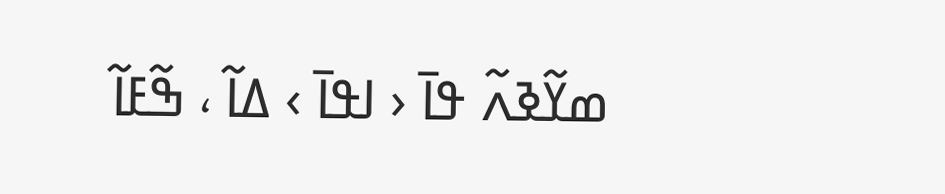ߘߌ߬ߢߍ߬ ߟߊ߫ ‹ ߊߟߊ߫ › ߡߊ߬ ، ߒ߬ߓߊ߬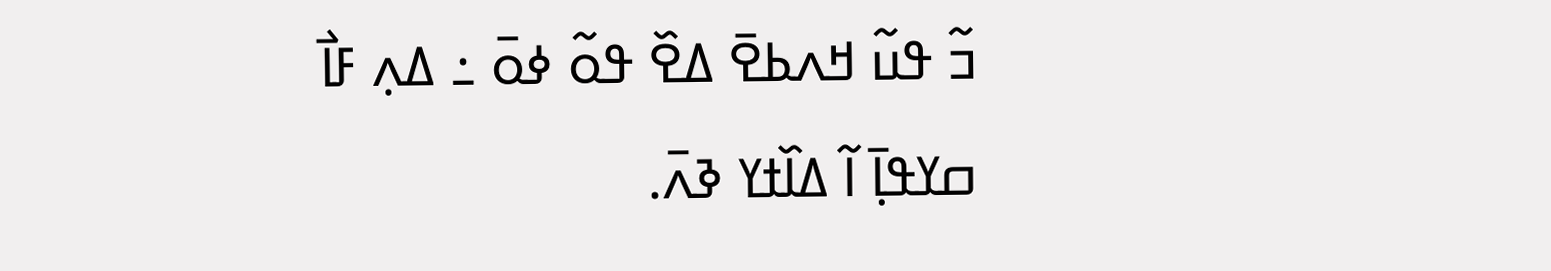ߏ߬ ߟߎ߬ ߞߍߕߐ߫ ߡߐ߰ ߟߋ߬ ߦߋ߫ ߸ ߡߍ߲ ߓߊ߯ ߛߌߟߊ߲߫ ߊ߬ ߡߊ߰ߙߌ ߢߍ߫.